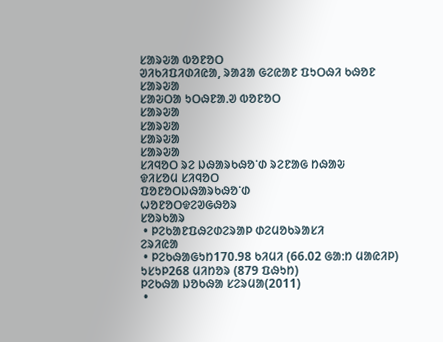ᱥᱟᱨᱶᱟ ᱵᱚᱱᱚᱛ
ᱣᱤᱠᱤᱯᱤᱰᱤᱭᱟ, ᱨᱟᱲᱟ ᱜᱮᱭᱟᱱ ᱯᱩᱛᱷᱤ ᱠᱷᱚᱱ
ᱥᱟᱨᱶᱟ
ᱥᱟᱶᱛᱟ ᱩᱛᱷᱱᱟᱹᱣ ᱵᱚᱱᱚᱛ
ᱥᱟᱨᱶᱟ
ᱥᱟᱨᱶᱟ
ᱥᱟᱨᱶᱟ
ᱥᱟᱨᱶᱟ
ᱥᱤᱧᱚᱛ ᱨᱮ ᱡᱷᱟᱨᱠᱷᱚᱸᱰ ᱨᱮᱱᱟᱜ ᱴᱷᱟᱶ
ᱫᱤᱥᱚᱢ ᱥᱤᱧᱚᱛ
ᱯᱚᱱᱚᱛᱡᱷᱟᱨᱠᱷᱚᱸᱰ
ᱦᱚᱱᱚᱛᱫᱮᱣᱜᱷᱚᱨ
ᱥᱚᱨᱠᱟᱨ
 • ᱞᱮᱠᱟᱱᱯᱷᱮᱰᱮᱨᱟᱞ ᱰᱮᱢᱚᱠᱨᱟᱥᱤ
ᱮᱨᱤᱭᱟ
 • ᱞᱮᱠᱷᱟᱜᱩᱴ170.98 ᱠᱤᱢᱤ (66.02 ᱜᱟᱺᱴ ᱢᱟᱭᱤᱞ)
ᱩᱥᱩᱞ268 ᱢᱤᱴᱚᱨ (879 ᱯᱷᱩᱴ)
ᱞᱮᱠᱷᱟ ᱡᱚᱠᱷᱟ ᱥᱮᱨᱢᱟ(2011)
 •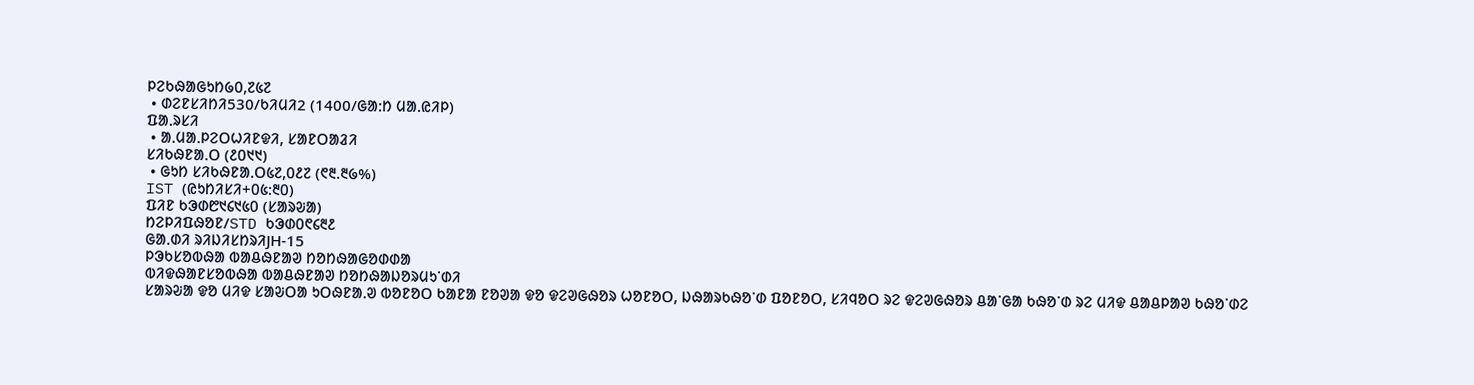ᱞᱮᱠᱷᱟᱜᱩᱴ᱙᱐,᱗᱕᱗
 • ᱰᱮᱱᱥᱤᱴᱤ530/ᱠᱤᱢᱤ2 (1400/ᱜᱟᱺᱴ ᱢᱟᱹᱭᱤᱞ)
ᱯᱟᱹᱨᱥᱤ
 • ᱟᱹᱢᱟᱹᱞᱮᱛᱦᱤᱱᱫᱤ, ᱥᱟᱱᱛᱟᱲᱤ
ᱥᱤᱠᱷᱱᱟᱹᱛ (᱒᱐᱑᱑)
 • ᱜᱩᱴ ᱥᱤᱠᱷᱱᱟᱹᱛ᱕᱗,᱐᱒᱗ (᱖᱓.᱓᱙%)
IST (ᱭᱩᱴᱤᱥᱤ+᱐᱕:᱓᱐)
ᱯᱤᱱ ᱠᱳᱰ᱘᱑᱔᱑᱕᱐ (ᱥᱟᱨᱶᱟ)
ᱴᱮᱞᱤᱯᱷᱚᱱ/STD ᱠᱳᱰ᱐᱖᱔᱓᱒
ᱜᱟᱹᱰᱤ ᱨᱤᱡᱤᱥᱴᱨᱤJH-15
ᱞᱳᱠᱥᱚᱵᱷᱟ ᱵᱟᱪᱷᱱᱟᱣ ᱴᱚᱴᱷᱟᱜᱚᱰᱰᱟ
ᱵᱤᱫᱷᱟᱱᱥᱚᱵᱷᱟ ᱵᱟᱪᱷᱱᱟᱣ ᱴᱚᱴᱷᱟᱡᱚᱨᱢᱩᱸᱰᱤ
ᱥᱟᱨᱶᱟ ᱫᱚ ᱢᱤᱫ ᱥᱟᱶᱛᱟ ᱩᱛᱷᱱᱟᱹᱣ ᱵᱚᱱᱚᱛ ᱠᱟᱱᱟ ᱱᱚᱣᱟ ᱫᱚ ᱫᱮᱣᱜᱷᱚᱨ ᱦᱚᱱᱚᱛ, ᱡᱷᱟᱨᱠᱷᱚᱸᱰ ᱯᱚᱱᱚᱛ, ᱥᱤᱧᱚᱛ ᱨᱮ ᱫᱮᱣᱜᱷᱚᱨ ᱪᱟᱸᱜᱟ ᱠᱷᱚᱸᱰ ᱨᱮ ᱢᱤᱫ ᱪᱟᱪᱞᱟᱣ ᱠᱷᱚᱸᱰᱮ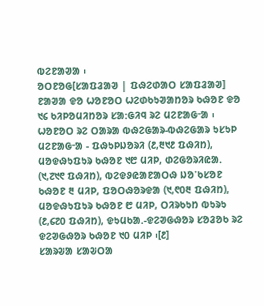ᱵᱮᱱᱟᱣᱟ ᱾
ᱚᱛᱱᱚᱜ[ᱥᱟᱯᱲᱟᱣ | ᱯᱷᱮᱰᱟᱛ ᱥᱟᱯᱲᱟᱣ]
ᱱᱟᱣᱟ ᱫᱚ ᱦᱚᱱᱚᱛ ᱦᱮᱰᱠᱩᱣᱟᱴᱚᱨ ᱠᱷᱚᱱ ᱫᱚ ᱑᱔ ᱠᱤᱞᱚᱢᱤᱴᱚᱨ ᱥᱟᱺᱜᱤᱧ ᱨᱮ ᱢᱮᱱᱟᱜᱼᱟ ᱾
ᱦᱚᱱᱚᱛ ᱨᱮ ᱛᱟᱨᱟ ᱵᱷᱮᱜᱟᱨ-ᱵᱷᱮᱜᱟᱨ ᱩᱥᱩᱞ ᱢᱮᱱᱟᱜᱼᱟ - ᱯᱷᱩᱞᱡᱚᱨᱤ (᱒,᱓᱑᱒ ᱯᱷᱤᱴ), ᱢᱚᱫᱷᱩᱯᱩᱨ ᱠᱷᱚᱱ ᱑᱘ ᱢᱤᱞ, ᱰᱮᱜᱚᱨᱤᱭᱟᱹ (᱑,᱗᱑᱖ ᱯᱷᱤᱴ), ᱵᱮᱫᱽᱭᱟᱱᱟᱛᱷ ᱡᱚᱸᱠᱥᱚᱱ ᱠᱷᱚᱱ ᱓ ᱢᱤᱞ, ᱯᱚᱛᱷᱚᱨᱫᱟ (᱑,᱖᱐᱓ ᱯᱷᱤᱴ), ᱢᱚᱫᱷᱩᱯᱩᱨ ᱠᱷᱚᱱ ᱘ ᱢᱤᱞ, ᱛᱤᱨᱠᱩᱴ ᱵᱩᱨᱩ (᱒,᱔᱗᱐ ᱯᱷᱤᱴ), ᱫᱩᱢᱠᱟᱹ-ᱫᱮᱣᱜᱷᱚᱨ ᱥᱚᱲᱚᱠ ᱨᱮ ᱫᱮᱣᱜᱷᱚᱨ ᱠᱷᱚᱱ ᱑᱐ ᱢᱤᱞ ᱾[᱒]
ᱥᱟᱨᱶᱟ ᱥᱟᱶᱛᱟ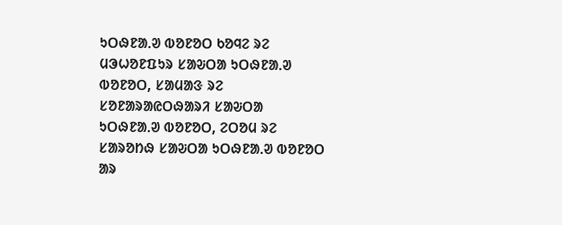ᱩᱛᱷᱱᱟᱹᱣ ᱵᱚᱱᱚᱛ ᱠᱚᱧᱮ ᱨᱮ ᱢᱳᱦᱚᱱᱯᱩᱨ ᱥᱟᱶᱛᱟ ᱩᱛᱷᱱᱟᱹᱣ ᱵᱚᱱᱚᱛ, ᱥᱟᱢᱟᱝ ᱨᱮ ᱥᱚᱱᱟᱨᱟᱭᱛᱷᱟᱨᱤ ᱥᱟᱶᱛᱟ ᱩᱛᱷᱱᱟᱹᱣ ᱵᱚᱱᱚᱛ, ᱮᱛᱚᱢ ᱨᱮ ᱥᱟᱨᱚᱴᱷ ᱥᱟᱶᱛᱟ ᱩᱛᱷᱱᱟᱹᱣ ᱵᱚᱱᱚᱛ ᱟᱨ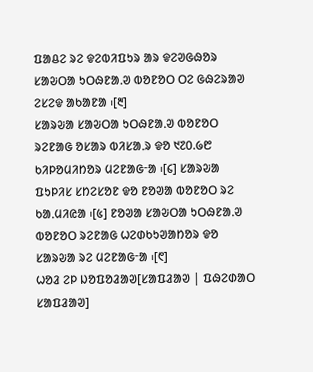ᱯᱟᱪᱮ ᱨᱮ ᱫᱮᱵᱤᱯᱩᱨ ᱟᱨ ᱫᱮᱣᱜᱷᱚᱨ ᱥᱟᱶᱛᱟ ᱩᱛᱷᱱᱟᱹᱣ ᱵᱚᱱᱚᱛ ᱛᱮ ᱜᱷᱮᱨᱟᱣ ᱮᱥᱮᱫ ᱟᱠᱟᱱᱟ ᱾[᱓]
ᱥᱟᱨᱶᱟ ᱥᱟᱶᱛᱟ ᱩᱛᱷᱱᱟᱹᱣ ᱵᱚᱱᱚᱛ ᱨᱮᱱᱟᱜ ᱚᱥᱟᱨ ᱵᱤᱥᱟᱹᱨ ᱫᱚ ᱑᱗᱐.᱙᱘ ᱠᱤᱞᱚᱢᱤᱴᱚᱨ ᱢᱮᱱᱟᱜᱼᱟ ᱾[᱔] ᱥᱟᱨᱶᱟ ᱯᱩᱞᱤᱥ ᱥᱴᱮᱥᱚᱱ ᱫᱚ ᱱᱚᱣᱟ ᱵᱚᱱᱚᱛ ᱨᱮ ᱠᱟᱹᱢᱤᱭᱟ ᱾[᱕] ᱱᱚᱣᱟ ᱥᱟᱶᱛᱟ ᱩᱛᱷᱱᱟᱹᱣ ᱵᱚᱱᱚᱛ ᱨᱮᱱᱟᱜ ᱦᱮᱰᱠᱩᱣᱟᱴᱚᱨ ᱫᱚ ᱥᱟᱨᱶᱟ ᱨᱮ ᱢᱮᱱᱟᱜᱼᱟ ᱾[᱖]
ᱦᱚᱲ ᱮᱞ ᱡᱚᱯᱚᱲᱟᱣ[ᱥᱟᱯᱲᱟᱣ | ᱯᱷᱮᱰᱟᱛ ᱥᱟᱯᱲᱟᱣ]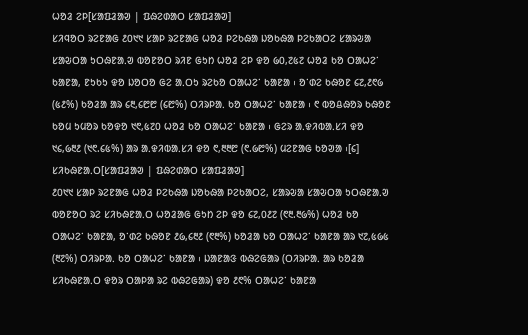ᱦᱚᱲ ᱮᱞ[ᱥᱟᱯᱲᱟᱣ | ᱯᱷᱮᱰᱟᱛ ᱥᱟᱯᱲᱟᱣ]
ᱥᱤᱧᱚᱛ ᱨᱮᱱᱟᱜ ᱒᱐᱑᱑ ᱥᱟᱞ ᱨᱮᱱᱟᱜ ᱦᱚᱲ ᱞᱮᱠᱷᱟ ᱡᱚᱠᱷᱟ ᱞᱮᱠᱟᱛᱮ ᱥᱟᱨᱶᱟ ᱥᱟᱶᱛᱟ ᱩᱛᱷᱱᱟᱹᱣ ᱵᱚᱱᱚᱛ ᱨᱤᱱ ᱜᱩᱴ ᱦᱚᱲ ᱮᱞ ᱫᱚ ᱙᱐,᱗᱕᱗ ᱦᱚᱲ ᱠᱚ ᱛᱟᱦᱮᱸ ᱠᱟᱱᱟ, ᱱᱩᱠᱩ ᱫᱚ ᱡᱚᱛᱚ ᱜᱮ ᱟᱹᱛᱩ ᱨᱮᱠᱚ ᱛᱟᱦᱮᱸ ᱠᱟᱱᱟ ᱾ ᱚᱸᱰᱮ ᱠᱷᱚᱱ ᱔᱗,᱒᱖᱙ (᱕᱒%) ᱠᱚᱲᱟ ᱟᱨ ᱔᱓,᱔᱘᱘ (᱔᱘%) ᱛᱤᱨᱞᱟᱹ ᱠᱚ ᱛᱟᱦᱮᱸ ᱠᱟᱱᱟ ᱾ ᱖ ᱵᱚᱪᱷᱚᱨ ᱠᱷᱚᱱ ᱠᱚᱢ ᱩᱢᱚᱨ ᱠᱚᱫᱚ ᱑᱖,᱕᱗᱐ ᱦᱚᱲ ᱠᱚ ᱛᱟᱦᱮᱸ ᱠᱟᱱᱟ ᱾ ᱜᱮᱨ ᱟᱹᱫᱤᱵᱟᱹᱥᱤ ᱫᱚ ᱑᱔,᱙᱓᱒ (᱑᱖.᱔᱕%) ᱟᱨ ᱟᱹᱫᱤᱵᱟᱹᱥᱤ ᱫᱚ ᱖,᱓᱓᱘ (᱖.᱙᱘%) ᱢᱮᱱᱟᱜ ᱠᱚᱣᱟ ᱾[᱔]
ᱥᱤᱠᱷᱱᱟᱹᱛ[ᱥᱟᱯᱲᱟᱣ | ᱯᱷᱮᱰᱟᱛ ᱥᱟᱯᱲᱟᱣ]
᱒᱐᱑᱑ ᱥᱟᱞ ᱨᱮᱱᱟᱜ ᱦᱚᱲ ᱞᱮᱠᱷᱟ ᱡᱚᱠᱷᱟ ᱞᱮᱠᱟᱛᱮ, ᱥᱟᱨᱶᱟ ᱥᱟᱶᱛᱟ ᱩᱛᱷᱱᱟᱹᱣ ᱵᱚᱱᱚᱛ ᱨᱮ ᱥᱤᱠᱷᱱᱟᱹᱛ ᱦᱚᱲᱟᱜ ᱜᱩᱴ ᱮᱞ ᱫᱚ ᱔᱗,᱐᱒᱗ (᱖᱓.᱓᱙%) ᱦᱚᱲ ᱠᱚ ᱛᱟᱦᱮᱸ ᱠᱟᱱᱟ, ᱚᱸᱰᱮ ᱠᱷᱚᱱ ᱒᱙,᱔᱓᱒ (᱖᱓%) ᱠᱚᱲᱟ ᱠᱚ ᱛᱟᱦᱮᱸ ᱠᱟᱱᱟ ᱟᱨ ᱑᱗,᱕᱙᱕ (᱓᱗%) ᱛᱤᱨᱞᱟᱹ ᱠᱚ ᱛᱟᱦᱮᱸ ᱠᱟᱱᱟ ᱾ ᱡᱟᱱᱟᱝ ᱵᱷᱮᱜᱟᱨ (ᱛᱤᱨᱞᱟᱹ ᱟᱨ ᱠᱚᱲᱟ ᱥᱤᱠᱷᱱᱟᱹᱛ ᱫᱚᱨ ᱛᱟᱞᱟ ᱨᱮ ᱵᱷᱮᱜᱟᱨ) ᱫᱚ ᱒᱖% ᱛᱟᱦᱮᱸ ᱠᱟᱱᱟ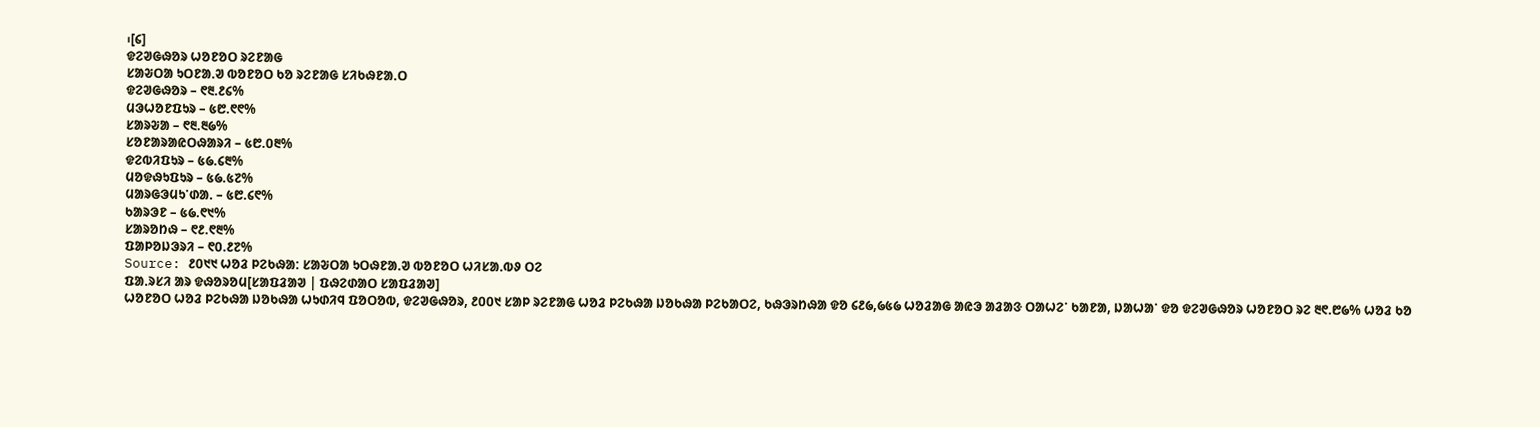᱾[᱔]
ᱫᱮᱣᱜᱷᱚᱨ ᱦᱚᱱᱚᱛ ᱨᱮᱱᱟᱜ
ᱥᱟᱶᱛᱟ ᱩᱛᱱᱟᱹᱣ ᱵᱚᱱᱚᱛ ᱠᱚ ᱨᱮᱱᱟᱜ ᱥᱤᱠᱷᱱᱟᱹᱛ
ᱫᱮᱣᱜᱷᱚᱨ – ᱖᱓.᱒᱔%
ᱢᱳᱦᱚᱱᱯᱩᱨ – ᱕᱘.᱖᱖%
ᱥᱟᱨᱶᱟ – ᱖᱓.᱓᱙%
ᱥᱚᱱᱟᱨᱟᱭᱛᱷᱟᱨᱤ – ᱕᱘.᱐᱓%
ᱫᱮᱵᱤᱯᱩᱨ – ᱕᱙.᱔᱓%
ᱢᱚᱫᱷᱩᱯᱩᱨ – ᱕᱙.᱕᱗%
ᱢᱟᱨᱜᱳᱢᱩᱸᱰᱟᱹ – ᱕᱘.᱔᱖%
ᱠᱟᱨᱳᱱ – ᱕᱙.᱖᱑%
ᱥᱟᱨᱚᱴᱷ – ᱖᱒.᱖᱓%
ᱯᱟᱞᱚᱡᱳᱨᱤ – ᱖᱐.᱒᱗%
Source: ᱒᱐᱑᱑ ᱦᱚᱲ ᱞᱮᱠᱷᱟ: ᱥᱟᱶᱛᱟ ᱩᱛᱷᱱᱟᱹᱣ ᱵᱚᱱᱚᱛ ᱦᱤᱥᱟᱹᱵᱽ ᱛᱮ
ᱯᱟᱹᱨᱥᱤ ᱟᱨ ᱫᱷᱚᱨᱚᱢ[ᱥᱟᱯᱲᱟᱣ | ᱯᱷᱮᱰᱟᱛ ᱥᱟᱯᱲᱟᱣ]
ᱦᱚᱱᱚᱛ ᱦᱚᱲ ᱞᱮᱠᱷᱟ ᱡᱚᱠᱷᱟ ᱦᱩᱰᱤᱧ ᱯᱚᱛᱚᱵ, ᱫᱮᱣᱜᱷᱚᱨ, ᱒᱐᱐᱑ ᱥᱟᱞ ᱨᱮᱱᱟᱜ ᱦᱚᱲ ᱞᱮᱠᱷᱟ ᱡᱚᱠᱷᱟ ᱞᱮᱠᱟᱛᱮ, ᱠᱷᱳᱨᱴᱷᱟ ᱫᱚ ᱔᱒᱙,᱙᱕᱙ ᱦᱚᱲᱟᱜ ᱟᱭᱳ ᱟᱲᱟᱝ ᱛᱟᱦᱮᱸ ᱠᱟᱱᱟ, ᱡᱟᱦᱟᱸ ᱫᱚ ᱫᱮᱣᱜᱷᱚᱨ ᱦᱚᱱᱚᱛ ᱨᱮ ᱓᱖.᱘᱙% ᱦᱚᱲ ᱠᱚ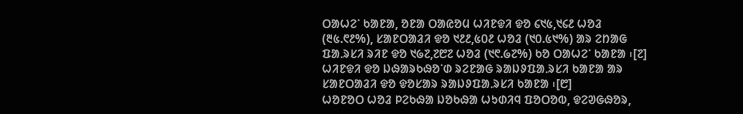ᱛᱟᱦᱮᱸ ᱠᱟᱱᱟ, ᱚᱱᱟ ᱛᱟᱭᱚᱢ ᱦᱤᱱᱫᱤ ᱫᱚ ᱔᱑᱕,᱑᱔᱒ ᱦᱚᱲ (᱓᱕.᱖᱒%), ᱥᱟᱱᱛᱟᱲᱤ ᱫᱚ ᱑᱒᱒,᱕᱐᱒ ᱦᱚᱲ (᱑᱐.᱕᱑%) ᱟᱨ ᱮᱴᱟᱜ ᱯᱟᱹᱨᱥᱤ ᱨᱤᱱ ᱫᱚ ᱑᱙᱗,᱗᱘᱗ ᱦᱚᱲ (᱑᱖.᱙᱗%) ᱠᱚ ᱛᱟᱦᱮᱸ ᱠᱟᱱᱟ ᱾[᱗]
ᱦᱤᱱᱫᱤ ᱫᱚ ᱡᱷᱟᱨᱠᱷᱚᱸᱰ ᱨᱮᱱᱟᱜ ᱨᱟᱡᱽᱯᱟᱹᱨᱥᱤ ᱠᱟᱱᱟ ᱟᱨ ᱥᱟᱱᱛᱟᱲᱤ ᱫᱚ ᱫᱚᱥᱟᱨ ᱨᱟᱡᱽᱯᱟᱹᱨᱥᱤ ᱠᱟᱱᱟ ᱾[᱘]
ᱦᱚᱱᱚᱛ ᱦᱚᱲ ᱞᱮᱠᱷᱟ ᱡᱚᱠᱷᱟ ᱦᱩᱰᱤᱧ ᱯᱚᱛᱚᱵ, ᱫᱮᱣᱜᱷᱚᱨ,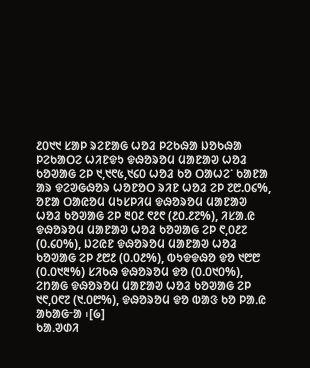᱒᱐᱑᱑ ᱥᱟᱞ ᱨᱮᱱᱟᱜ ᱦᱚᱲ ᱞᱮᱠᱷᱟ ᱡᱚᱠᱷᱟ ᱞᱮᱠᱟᱛᱮ ᱦᱤᱱᱫᱩ ᱫᱷᱚᱨᱚᱢ ᱢᱟᱱᱟᱣ ᱦᱚᱲ ᱠᱚᱣᱟᱜ ᱮᱞ ᱑,᱑᱖᱕,᱑᱔᱐ ᱦᱚᱲ ᱠᱚ ᱛᱟᱦᱮᱸ ᱠᱟᱱᱟ ᱟᱨ ᱫᱮᱣᱜᱷᱚᱨ ᱦᱚᱱᱚᱛ ᱨᱤᱱ ᱦᱚᱲ ᱮᱞ ᱗᱘.᱐᱔%, ᱚᱱᱟ ᱛᱟᱭᱚᱢ ᱢᱩᱥᱞᱤᱢ ᱫᱷᱚᱨᱚᱢ ᱢᱟᱱᱟᱣ ᱦᱚᱲ ᱠᱚᱣᱟᱜ ᱮᱞ ᱓᱐᱒ ᱖᱒᱖ (᱒᱐.᱒᱗%), ᱤᱥᱟᱹᱭ ᱫᱷᱚᱨᱚᱢ ᱢᱟᱱᱟᱣ ᱦᱚᱲ ᱠᱚᱣᱟᱜ ᱮᱞ ᱖,᱐᱒᱗ (᱐.᱔᱐%), ᱡᱮᱭᱱ ᱫᱷᱚᱨᱚᱢ ᱢᱟᱱᱟᱣ ᱦᱚᱲ ᱠᱚᱣᱟᱜ ᱮᱞ ᱒᱘᱒ (᱐.᱐᱒%), ᱵᱩᱫᱫᱷᱚ ᱫᱚ ᱑᱘᱘ (᱐.᱐᱑᱓%) ᱥᱤᱠᱷ ᱫᱷᱚᱨᱚᱢ ᱫᱚ (᱐.᱐᱑᱐%), ᱮᱴᱟᱜ ᱫᱷᱚᱨᱚᱢ ᱢᱟᱱᱟᱣ ᱦᱚᱲ ᱠᱚᱣᱟᱜ ᱮᱞ ᱑᱖,᱐᱖᱗ (᱑.᱐᱘%), ᱫᱷᱚᱨᱚᱢ ᱫᱚ ᱵᱟᱝ ᱠᱚ ᱞᱟᱹᱭ ᱟᱠᱟᱜᱼᱟ ᱾[᱙]
ᱠᱟᱹᱣᱰᱤ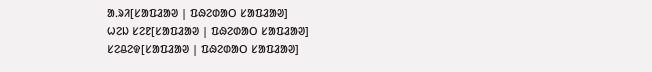ᱟᱹᱨᱤ[ᱥᱟᱯᱲᱟᱣ | ᱯᱷᱮᱰᱟᱛ ᱥᱟᱯᱲᱟᱣ]
ᱦᱮᱡ ᱥᱮᱱ[ᱥᱟᱯᱲᱟᱣ | ᱯᱷᱮᱰᱟᱛ ᱥᱟᱯᱲᱟᱣ]
ᱥᱮᱪᱮᱫ[ᱥᱟᱯᱲᱟᱣ | ᱯᱷᱮᱰᱟᱛ ᱥᱟᱯᱲᱟᱣ]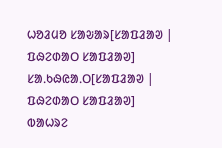ᱦᱚᱲᱢᱚ ᱥᱟᱶᱟᱨ[ᱥᱟᱯᱲᱟᱣ | ᱯᱷᱮᱰᱟᱛ ᱥᱟᱯᱲᱟᱣ]
ᱥᱟᱹᱠᱷᱭᱟᱹᱛ[ᱥᱟᱯᱲᱟᱣ | ᱯᱷᱮᱰᱟᱛ ᱥᱟᱯᱲᱟᱣ]
ᱵᱟᱦᱨᱮ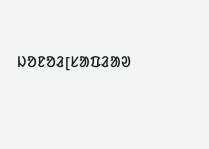ᱡᱚᱱᱚᱲ[ᱥᱟᱯᱲᱟᱣ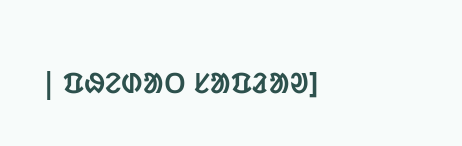| ᱯᱷᱮᱰᱟᱛ ᱥᱟᱯᱲᱟᱣ]